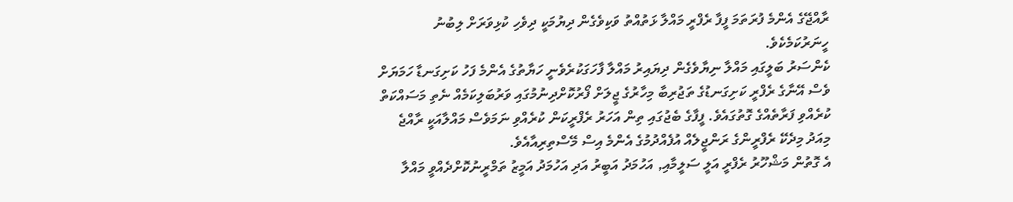ރާއްޖޭގެ އެންމެ ފުރަތަމަ ފީފާ ރެފްރީ މައްލާ ޅަތުއްތު ވަކިވެގެން ދިޔުމަކީ ދިވެހި ކުޅިވަރަށް ލިބުނު ހީނަރުކަމެކެވެ.
ކެންސަރު ބަލީގައި މައްލާ ނިޔާވެގެން ދިޔައިރު މައްލާ ފާހަގަކުރެވެނީ ހަޔާތުގެ އެންމެ ފަހު ކަށިގަނޑާ ހަމަޔަށް ވެސް އޭނާގެ ރެފްރީ ކަށިގަނޑުގެ ތަޖުރިބާ މިހާރުގެ ޖީލަށް ފޯރުކޮށްދިނުމުގައި ވަރުބަލިކަމެއް ނެތި މަސައްކަތް ކުރެއްވި ފަރާތެއްގެ ގޮތުގައެވެ. ފީފާގެ ބެޖުގައި ތިން އަހަރު ރެފްރީކަން ކުރެއްވި ނަމަވެސް މައްލާއަކީ ރާއްޖެ މިއަދު މިދެކޭ ރެފްރީންގެ ރަންޖީލެއް އުފެއްދުމުގެ އެންމެ އިސް މޭސްތިރިއާއެވެ.
އެ ގޮތުން މަޝްހޫރު ރެފްރީ އަލީ ސަލީމާއި, އަހުމަދު އަބީރު އަދި އަހުމަދު އަމީޒު ތަމްރީނުކޮށްދެއްވީ މައްލާ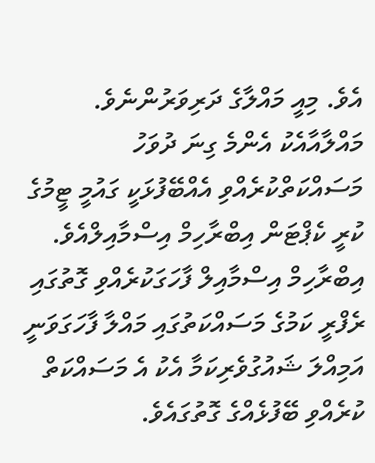އެވެ. މިއީ މައްލާގެ ދަރިވަރުންނެވެ.
މައްލާއާއެކު އެންމެ ގިނަ ދުވަހު މަސައްކަތްކުރެއްވި އެއްބޭފުޅަކީ ގައުމީ ޓީމުގެ ކުރީ ކެޕްޓަން އިބްރާހިމް އިސްމާއިލްއެވެ. އިބްރާހިމް އިސްމާއިލް ފާހަގަކުރެއްވި ގޮތުގައި ރެފްރީ ކަމުގެ މަސައްކަތުގައި މައްލާ ފާހަގަވަނީ އަމިއްލަ ޝައުގުވެރިކަމާ އެކު އެ މަސައްކަތް ކުރެއްވި ބޭފުޅެއްގެ ގޮތުގައެވެ.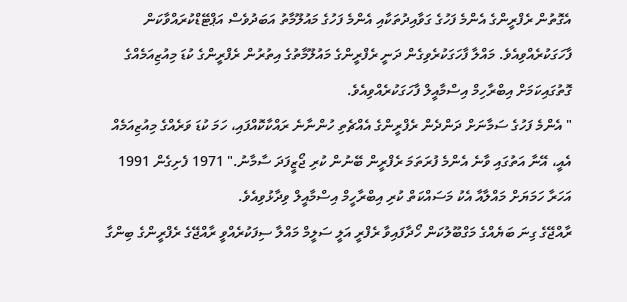އެގޮތުން ރެފްރީންގެ އެންމެ ފަހުގެ ގަވާއިދުތަކާއި އެންމެ ފަހުގެ މައުލޫމާތު އަބަދުވެސް އަޕްޓޭޑްކުރައްވާކަން ފާހަގަކުރެއްވިއެވެ. މައްލާ ފާހަގަކުރެވިގެން ދަނީ ރެފްރީންގެ މައުލޫމާތުގެ އިތުރުން ރެފްރީންގެ ކުޑަ މިއުޒިއަމެއްގެ ގޮތުގައިކަމަށް އިބްރާހިމް އިސްމާއީލް ފާހަގަކުރެއްވިއެވެ.
" އެންމެ ފަހުގެ ސަމާނަށް ދަންދެން ރެފްރީންގެ އެއްޗެތި ހުންނާނެ ރައްކާކޮއްފައި، ހަމަ ކުޑަ ވަރެއްގެ މިއުޒިއަމެއް އެއީ، އޭނާ އަތުގައި ވާނެ އެންމެ ފުރަތަމަ ރެފްރީން ބޭނުން ކުރި ޖޯޒީފަދަ ސާމާނު." 1971 ފެށިގެން 1991 އަހަރާ ހަމަޔަށް މައްލާއާ އެކު މަސައްކަތް ކުރި އިބްރާހީމް އިސްމާއީލް ވިދާޅުވިއެވެ.
ރާއްޖޭގެ ގިނަ ބަޔެއްގެ މަގްބޫލުކަން ހޯދާފައިވާ ރެފްރީ އަލީ ސަލީމް މައްލާ ސިފަކުރެއްވީ ރާއްޖޭގެ ރެފްރީންގެ ބިންގާ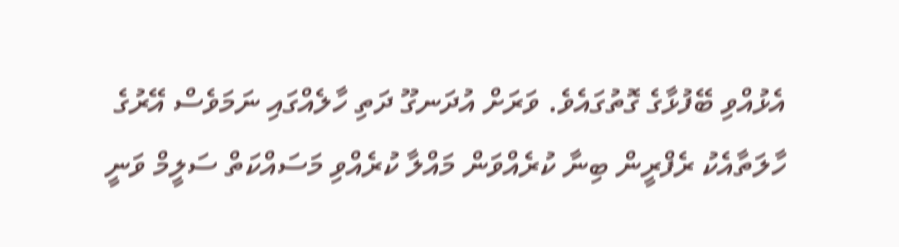އެޅުއްވި ބޭފުޅާގެ ގޮތުގައެވެ. ވަރަށް އުދަނގޫ ދަތި ހާލެއްގައި ނަމަވެސް އޭރުގެ ހާލަތާއެކު ރެފްރީން ބިނާ ކުރެއްވަން މައްލާ ކުރެއްވި މަސައްކަތް ސަލީމް ވަނީ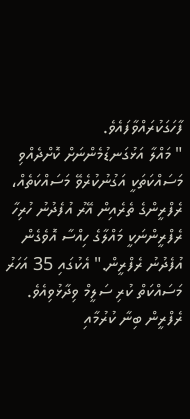ފާހަގަކުރައްވާފައެވެ.
" މައްލާ އަޅުގަނޑުމެންނަށް ކޮށްދެއްވި މަސައްކަތަކީ އަގުނުކުރެވޭ މަސައްކަތެއް، ރެފްރީންގެ ތެރެއިން އޭރު އުފެދުނު ހުރިހާ ރެފްރީންނަކީ މައްލާގެ ހިއްސާ އޮވެގެން އުފެދުނު ރެފްރީން." އެކުގައި 35 އަހަރު މަސައްކަތް ކުރި ސަލީމް ވިދާޅުވިއެވެ.
ރެފްރީން ބިނާ ކުރުމާއި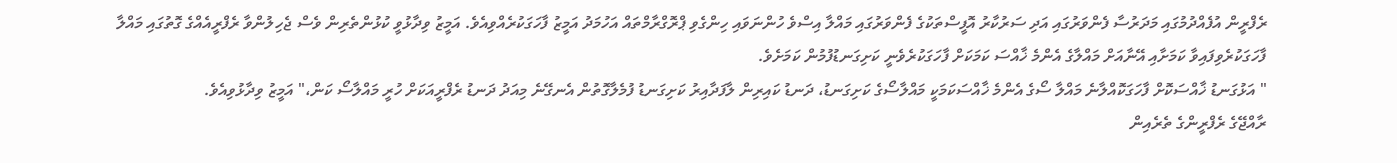ރެފްރީން އުފެއްދުމުގައި މަދަރުސާ ފެންވަރުގައި އަދި ސަރުކާރު އޮފީސްތަކުގެ ފެންވަރުގައި މައްލާ އިސްވެ ހުންނަވައި ހިންގެވި ޕްރޮގްރާމްތައް އަހުމަދު އަމީޒު ފާހަގަކުރެއްވިއެވެ. އަމީޒު ވިދާޅުވީ ކުޅުންތެރިން ވެސް ޖެހިލުންވާ ރެފްރީއެއްގެ ގޮތުގައި މައްލާ ފާހަގަކުރެވިފައިވާ ކަމަށާއި އޭނާއަށް މައްލާގެ އެންމެ ޚާއްސަ ކަމަކަށް ފާހަގަކުރެވެނީ ކަށިގަނޑުފުމުން ކަމަށެވެ.
" އަޅުގަނޑު ޚާއްސަކޮށް ފާހަގަކޮއްލާނެ މައްލާ ސޯގެ އެންމެ ޚާއްސަކަމަކީ މައްލާސޯގެ ކަށިގަނޑު، ދަނޑު ކައިރިން ލާފަދާއިރު ކަށިގަނޑު ފުމެލާގޮތުން އެނގޭނެ މިއަދު ދަނޑު ރެފްރީއަކަށް ހުރީ މައްލާސޯ ކަން،" އަމީޒު ވިދާޅުވިއެވެ.
ރާއްޖޭގެ ރެފްރީންގެ ތެރެއިން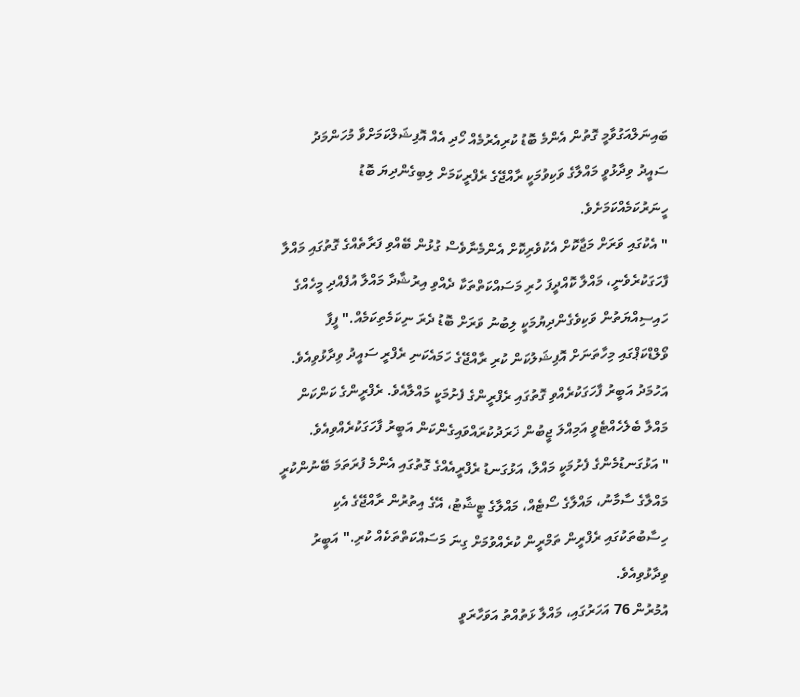ބައިނަލްއަގުވާމީ ގޮތުން އެންމެ ބޮޑު ކުރިއެރުމެއް ހޯދި އެއް އޮފިޝަލްކަމަށްވާ މުހަންމަދު ސައީދު ވިދާޅުވީ މައްލާގެ ވަކިވުމަކީ ރާއްޖޭގެ ރެފްރީކަމަށް ލިބިގެންދިޔަ ބޮޑު ހީނަރުކަމެއްކަމަށެވެ.
" އެކުގައި ވަރަށް މަޖާކޮށް އެކުވެރިކޮށް އެންމެނާވެސް ގުޅުން ބޭއްވި ފަރާތެއްގެ ގޮތުގައި މައްލާ ފާހަގަކުރެވެނީ، މައްލާ ކޮއްދީފަ ހުރި މަސައްކަތްތަކާ ދެއްވި އިރުޝާދާ މައްލާ އުފެއްދި މީހެއްގެ ހައިސިއްޔަތުން ވަކިވެގެންދިޔުމަކީ ލިބުނު ވަރަށް ބޮޑު ދެރަ ނިކަމެތިކަމެއް." ފީފާ ވޯލްޑްކަޕްގައި މިހާތަނަށް އޮފިޝަލުކަން ކުރި ރާއްޖޭގެ ހަމައެކަނި ރެފްރީ ސައީދު ވިދާޅުވިއެވެ.
އަހުމަދު އަބީރު ފާހަގަކުރެއްވި ގޮތުގައި ރެފްރީންގެ ފެށުމަކީ މައްލާއެވެ. ރެފްރީންގެ ކަންކަން މައްލާ ބެލެހެއްޓެވީ އަމިއްލަ ޖީބުން ޚަރަދުކުރައްވައިގެންކަން އަބީރު ފާހަގަކުރެއްވިއެވެ.
" އަޅުގަނޑުމެންގެ ފެށުމަކީ މައްލާ، އަޅުގަނޑު ރެފްރީއެއްގެ ގޮތުގައި އެންމެ ފުރަތަމަ ބޭނުންކުރީ މައްލާގެ ސާމާނު، މައްލާގެ ސޯޓެއް، މައްލާގެ ޓީޝާޓު، އޭގެ އިތުރުން ރާއްޖޭގެ އެކި ހިސާބުތަކުގައި ރެފްރީން ތަމްރީން ކުރެއްވުމަށް ގިނަ މަސައްކަތްތަކެއް ކުރި." އަބީރު ވިދާޅުވިއެވެ.
އުމުރުން 76 އަހަރުގައި، މައްލާ ޅަތުއްތު އަވަހާރަވީ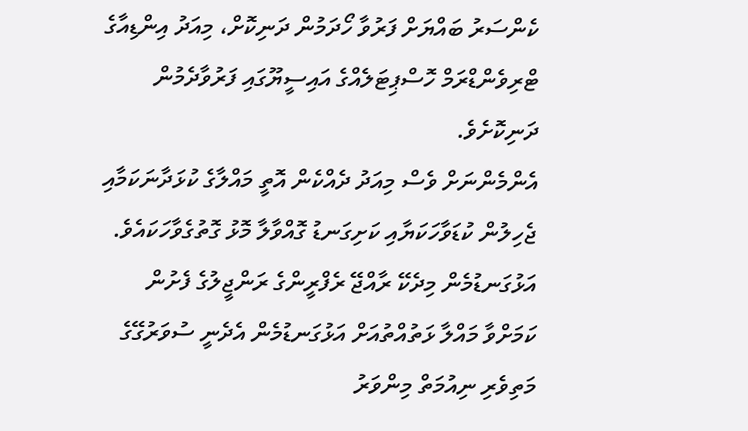ކެންސަރު ބައްޔަށް ފަރުވާ ހޯދަމުން ދަނިކޮށް، މިއަދު އިންޑިއާގެ ޓްރިވެންޑްރަމް ހޮސްޕިޓަލެއްގެ އައިސީޔޫގައި ފަރުވާދެމުން ދަނިކޮށެވެ.
އެންމެންނަށް ވެސް މިއަދު ދެއްކެން އޮތީ މައްލާގެ ކުޅަދާނަކަމާއި ޖެހިލުން ކުޑަވާހަކަޔާއި ކަށިގަނޑު ގޮއްވާލާ މޮޅު ގޮތުގެވާހަކައެވެ. އަޅުގަނޑުމެން މިދެކޭ ރާއްޖޭ ރެފްރީންގެ ރަންޖީލުގެ ފެށުން ކަމަށްވާ މައްލާ ޅަތުއްތުއަށް އަޅުގަނޑުމެން އެދެނީ ސުވަރުގޭގެ މަތިވެރި ނިއުމަތް މިންވަރު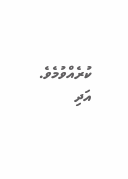ކުރެއްވުމެވެ. އަދި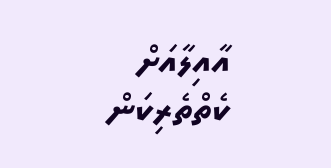އާއިލާއަށް ކެތްތެރިކަން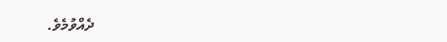ދެއްވުމެވެ.